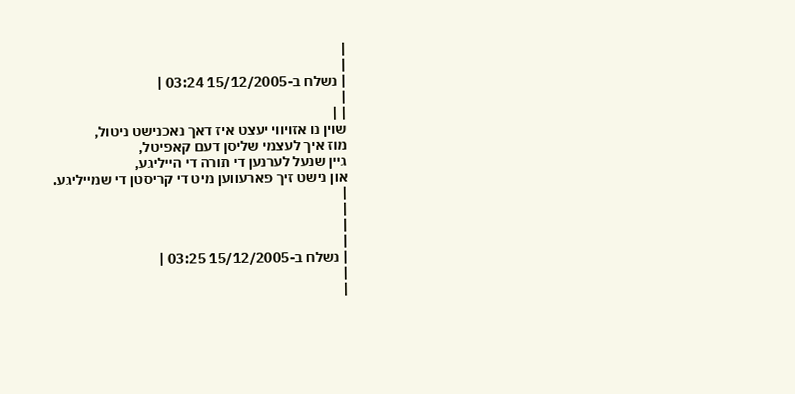|
|
| נשלח ב-15/12/2005 03:24 |
|
| |
שוין נו אזויווי יעצט איז דאך נאכנישט ניטול,
מוז איך לעצמי שליסן דעם קאפיטל,
גיין שנעל לערנען די תורה די הייליגע,
און נישט זיך פארעווען מיט די קריסטן די שמייליגע.
|
|
|
|
| נשלח ב-15/12/2005 03:25 |
|
|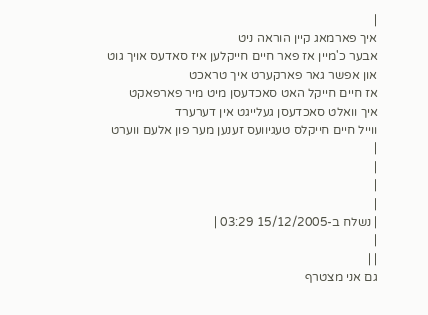|
איך פארמאג קיין הוראה ניט
אבער כ'מיין אז פאר חיים חייקלען איז סאדעס אויך גוט
און אפשר גאר פארקערט איך טראכט
אז חיים חייקל האט סאכדעסן מיט מיר פארפאקט
איך וואלט סאכדעסן געלייגט אין דערערד
ווייל חיים חייקלס טעגיוועס זענען מער פון אלעם ווערט
|
|
|
|
| נשלח ב-15/12/2005 03:29 |
|
| |
גם אני מצטרף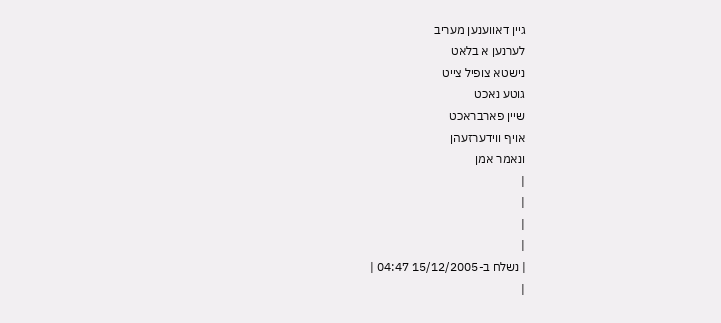גיין דאווענען מעריב
לערנען א בלאט
נישטא צופיל צייט
גוטע נאכט
שיין פארבראכט
אויף ווידערזעהן
ונאמר אמן
|
|
|
|
| נשלח ב-15/12/2005 04:47 |
|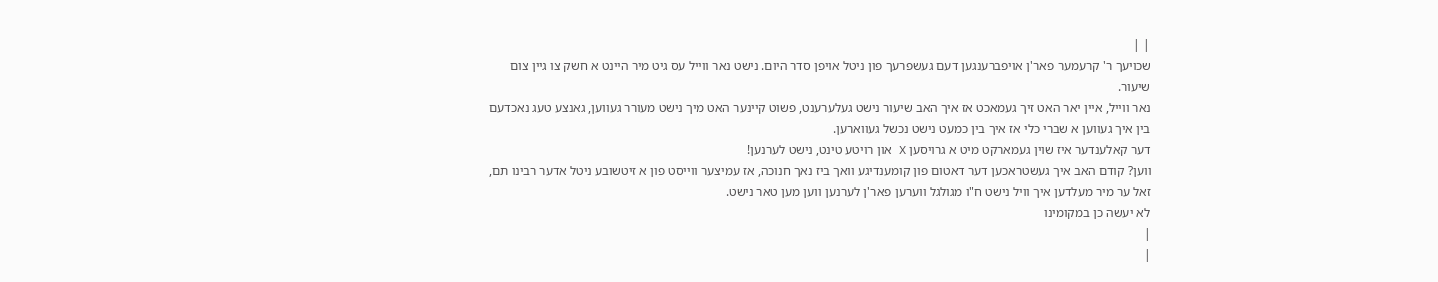| |
שכויעך ר' קרעמער פאר'ן אויפברענגען דעם געשפרעך פון ניטל אויפן סדר היום. נישט נאר ווייל עס גיט מיר היינט א חשק צו גיין צום שיעור.
נאר ווייל, איין יאר האט זיך געמאכט אז איך האב שיעור נישט געלערענט, פשוט קיינער האט מיך נישט מעורר געווען, גאנצע טעג נאכדעם בין איך געווען א שברי כלי אז איך בין כמעט נישט נכשל געווארען.
דער קאלענדער איז שוין געמארקט מיט א גרויסען X און רויטע טינט, נישט לערנען!
ווען? קודם האב איך געשטראכען דער דאטום פון קומענדיגע וואך ביז נאך חנוכה, אז עמיצער ווייסט פון א זיטשובע ניטל אדער רבינו תם, זאל ער מיר מעלדען איך וויל נישט ח"ו מגולגל ווערען פאר'ן לערנען ווען מען טאר נישט.
לא יעשה כן במקומינו
|
|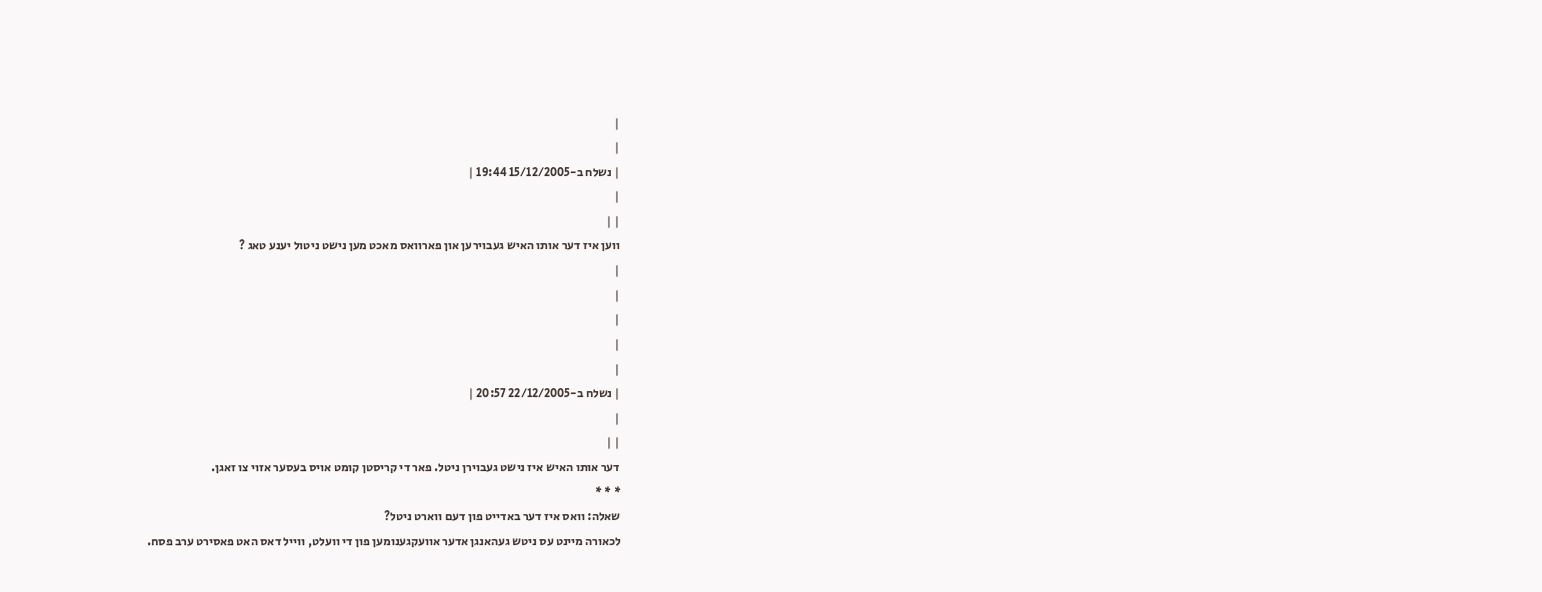|
|
| נשלח ב-15/12/2005 19:44 |
|
| |
ווען איז דער אותו האיש געבוירען און פארוואס מאכט מען נישט ניטול יענע טאג ?
|
|
|
|
|
| נשלח ב-22/12/2005 20:57 |
|
| |
דער אותו האיש איז נישט געבוירן ניטל. פאר די קריסטן קומט אויס בעסער אזוי צו זאגן.
* * *
שאלה: וואס איז דער באדייט פון דעם ווארט ניטל?
לכאורה מיינט עס ניטש געהאנגן אדער אוועקגענומען פון די וועלט, ווייל דאס האט פאסירט ערב פסח.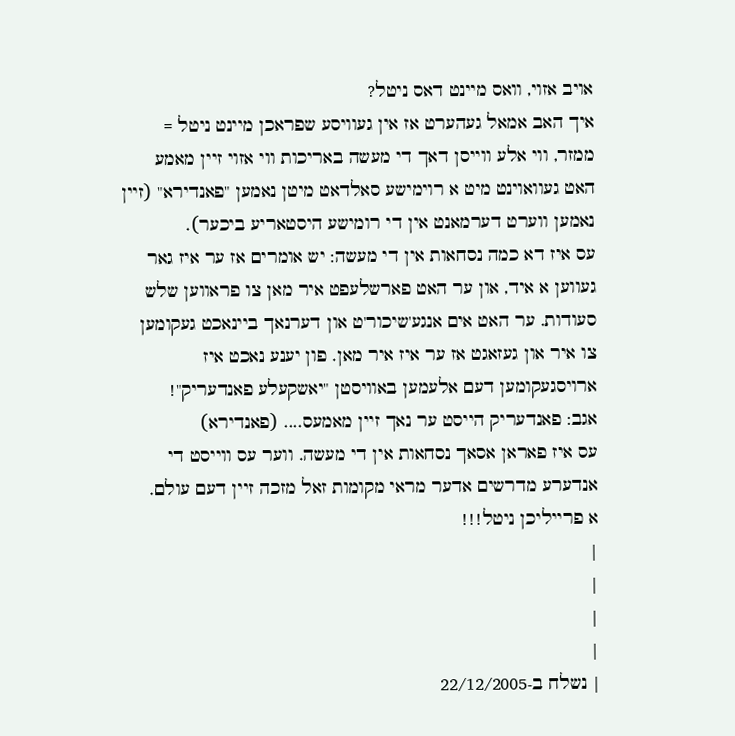אויב אזוי, וואס מיינט דאס ניטל?
איך האב אמאל געהערט אז אין געוויסע שפראכן מיינט ניטל = ממזר, ווי אלע ווייסן דאך די מעשה באריכות ווי אזוי זיין מאמע האט געוואוינט מיט א רוימישע סאלדאט מיטן נאמען "פאנדירא" (זיין נאמען ווערט דערמאנט אין די רומישע היסטאריע ביכער).
עס איז דא כמה נסחאות אין די מעשה: יש אומרים אז ער איז גאר געווען א איד, און ער האט פארשלעפט איר מאן צו פראווען שלש סעודות. ער האט אים אנגע'שיכור'ט און דערנאך ביינאכט געקומען צו איר און געזאגט אז ער איז איר מאן. פון יענע נאכט איז ארויסגעקומען דעם אלעמען באוויסטן "יאשקעלע פאנדעריק"!
אגב: פאנדעריק הייסט ער נאך זיין מאמעס.... (פאנדירא)
עס איז פאראן אסאך נסחאות אין די מעשה. ווער עס ווייסט די אנדערע מדרשים אדער מראי מקומות זאל מזכה זיין דעם עולם.
א פרייליכן ניטל!!!
|
|
|
|
| נשלח ב-22/12/2005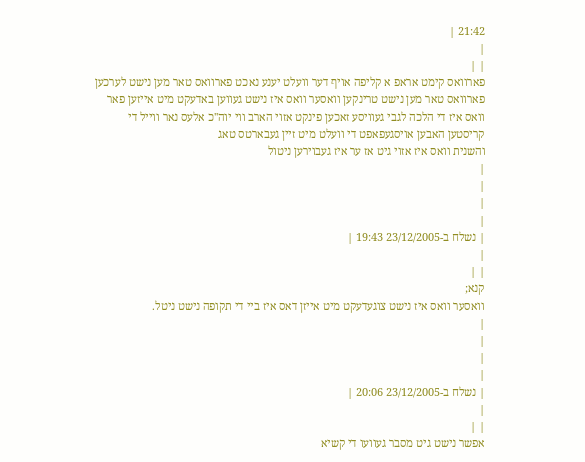21:42 |
|
| |
פארוואס קימט אראפ א קליפה אויף דער וועלט יענע נאכט פארוואס טאר מען נישט לערכען פארוואס טאר מען נישט טרינקען וואסער וואס איז נישט געווען באדעקט מיט אייזען פאר וואס איז די הלכה לגבי געוויסע זאכען פינקט אזוי הארב ווי יוה''כ אלעס נאר ווייל די קריסטען האבען אויסגעפאפט די וועלט מיט זיין געבארטס טאג
והשנית וואס איז אזוי גיט אז ער איז געבוירען ניטול
|
|
|
|
| נשלח ב-23/12/2005 19:43 |
|
| |
קנא;
וואסער וואס איז נישט צוגעדעקט מיט אייזן דאס איז ביי די תקופה נישט ניטל.
|
|
|
|
| נשלח ב-23/12/2005 20:06 |
|
| |
אפשר נישט גיט מסבר געוועו די קשיא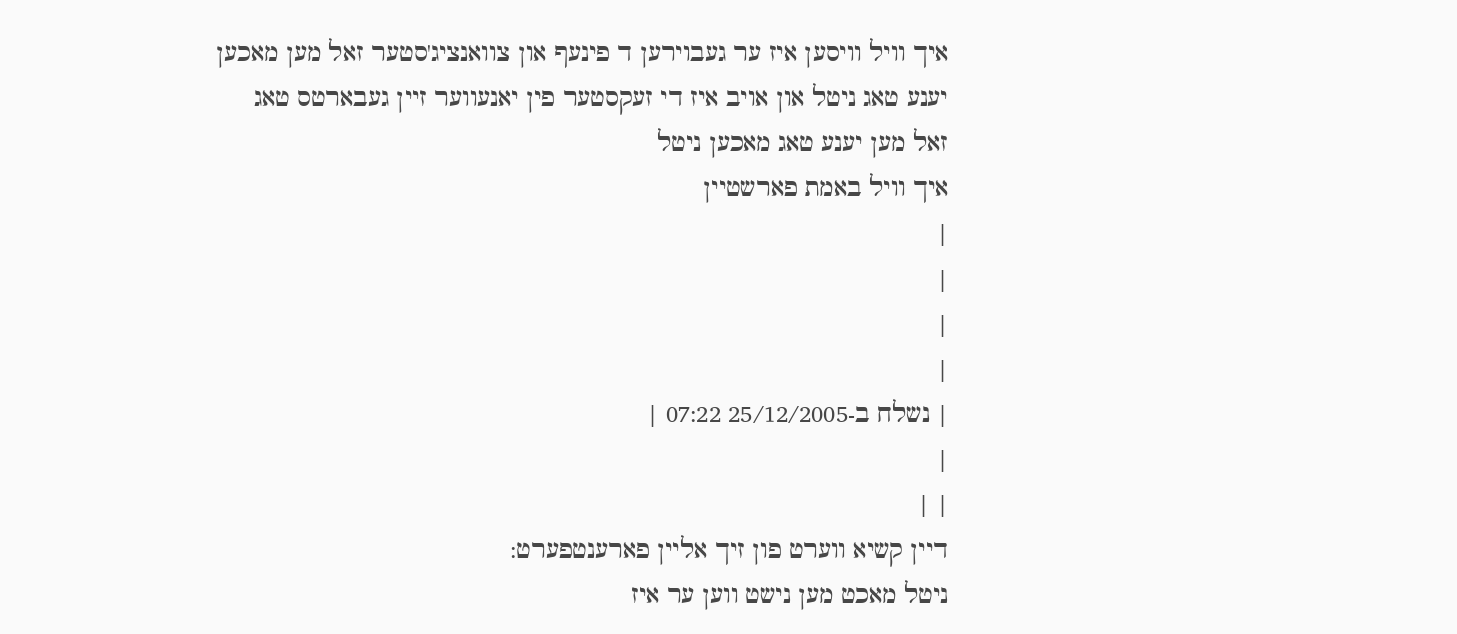איך וויל וויסען איז ער געבוירען ד פינעף און צוואנציג'סטער זאל מען מאכען יענע טאג ניטל און אויב איז די זעקסטער פין יאנעווער זיין געבארטס טאג זאל מען יענע טאג מאכען ניטל
איך וויל באמת פארשטיין
|
|
|
|
| נשלח ב-25/12/2005 07:22 |
|
| |
דיין קשיא ווערט פון זיך אליין פארענטפערט:
ניטל מאכט מען נישט ווען ער איז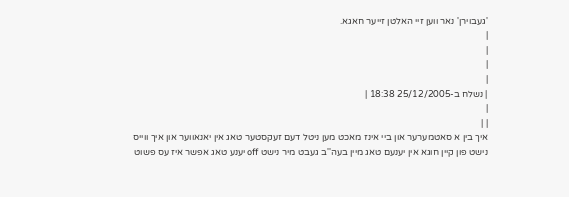'געבוירן' נאר ווען זיי האלטן זייער חאגא.
|
|
|
|
| נשלח ב-25/12/2005 18:38 |
|
| |
איך בין א סאטמערער און ביי אינז מאכט מען ניטל דעם זעקסטער טאג אין יאנאווער און איך ווייס נישט פון קיין חוגא אין יענעם טאג מיין בעה''ב געבט מיר נישט off יענע טאג אפשר איז עס פשוט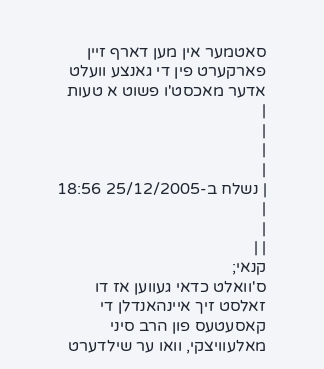סאטמער אין מען דארף זיין פארקערט פין די גאנצע וועלט אדער מאכסט'ו פשוט א טעות
|
|
|
|
| נשלח ב-25/12/2005 18:56 |
|
| |
קנאי;
ס'וואלט כדאי געווען אז דו זאלסט זיך איינהאנדלן די קאסעטעס פון הרב סיני מאלעוויצקי, וואו ער שילדערט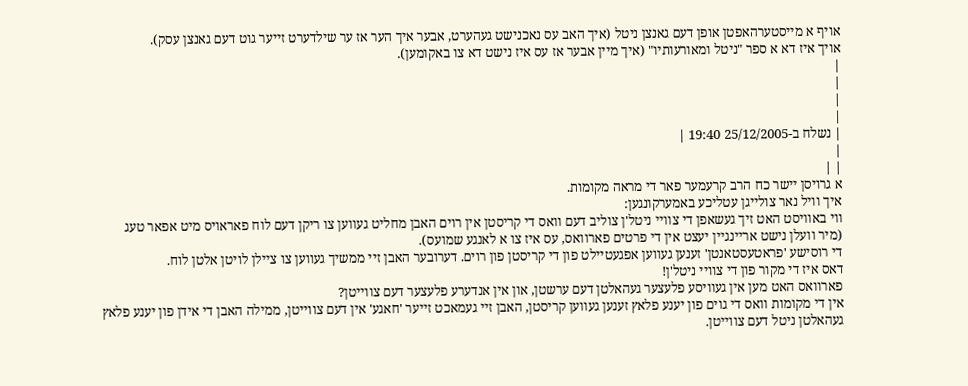אויף א מייסטערהאפטן אופן דעם גאנצן ניטל (איך האב עס נאכנישט געהערט, אבער איך הער אז ער שילדערט זייער גוט דעם גאנצן עסק).
אויך איז דא א ספר "ניטל ומאורעותיו" (איך מיין אבער אז עס איז נישט דא צו באקומען).
|
|
|
|
| נשלח ב-25/12/2005 19:40 |
|
| |
א גרויסן יישר כח הרב קרעמער פאר די מראה מקומות.
איך וויל נאר צולייגן עטליכע באמערקונגען:
ווי באוויסט האט זיך געשאפן די צוויי ניטל'ן צוליב דעם וואס די קריסטן אין רוים האבן מחליט געווען צו ריקן דעם לוח פאראויס מיט אפאר טעג (מיר וועלן נישט אריינגיין יעצט אין די פרטים פארוואס, עס איז צו א לאנגע שמועס).
די רוסישע 'פראטעסטאנטן' זענען געווען אפגעטיילט פון די קריסטן פון רוים. דערובער האבן זיי ממשיך געווען צו ציילן לויטן אלטן לוח.
דאס איז די מקור פון די צוויי ניטל'ן!
פארוואס האט מען אין געוויסע פלעצער געהאלטן דעם ערשטן, און אין אנדערע פלעצער דעם צווייטן?
אין די מקומות וואס די גוים פון יענע פלאץ זענען געווען קריסטן, האבן זיי געמאכט זייער 'חאגע' אין דעם צווייטן, ממילה האבן די אידן פון יענע פלאץ געהאלטן ניטל דעם צווייטן.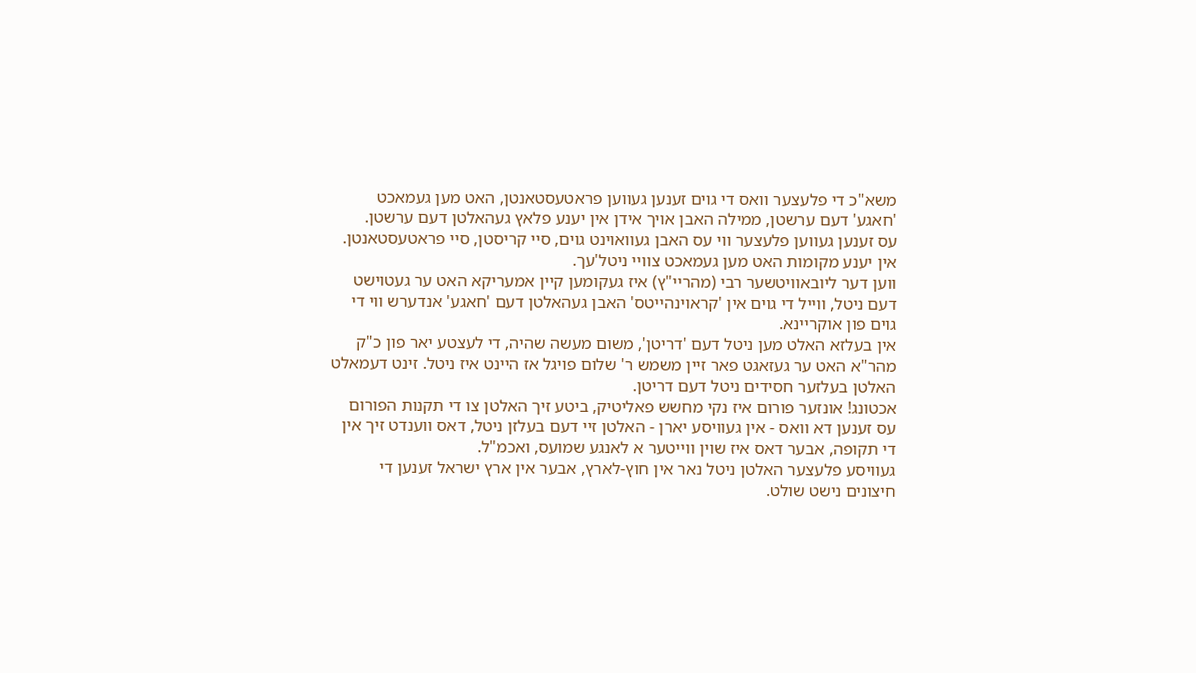משא"כ די פלעצער וואס די גוים זענען געווען פראטעסטאנטן, האט מען געמאכט 'חאגע' דעם ערשטן, ממילה האבן אויך אידן אין יענע פלאץ געהאלטן דעם ערשטן.
עס זענען געווען פלעצער ווי עס האבן געוואוינט גוים, סיי קריסטן, סיי פראטעסטאנטן. אין יענע מקומות האט מען געמאכט צוויי ניטל'עך.
ווען דער ליובאוויטשער רבי (מהריי"ץ) איז געקומען קיין אמעריקא האט ער געטוישט דעם ניטל, ווייל די גוים אין 'קראוינהייטס' האבן געהאלטן דעם 'חאגע' אנדערש ווי די גוים פון אוקריינא.
אין בעלזא האלט מען ניטל דעם 'דריטן', משום מעשה שהיה, די לעצטע יאר פון כ"ק מהר"א האט ער געזאגט פאר זיין משמש ר' שלום פויגל אז היינט איז ניטל. זינט דעמאלט האלטן בעלזער חסידים ניטל דעם דריטן.
אכטונג! אונזער פורום איז נקי מחשש פאליטיק, ביטע זיך האלטן צו די תקנות הפורום
עס זענען דא וואס - אין געוויסע יארן - האלטן זיי דעם בעלזן ניטל, דאס ווענדט זיך אין די תקופה, אבער דאס איז שוין ווייטער א לאנגע שמועס, ואכמ"ל.
געוויסע פלעצער האלטן ניטל נאר אין חוץ-לארץ, אבער אין ארץ ישראל זענען די חיצונים נישט שולט.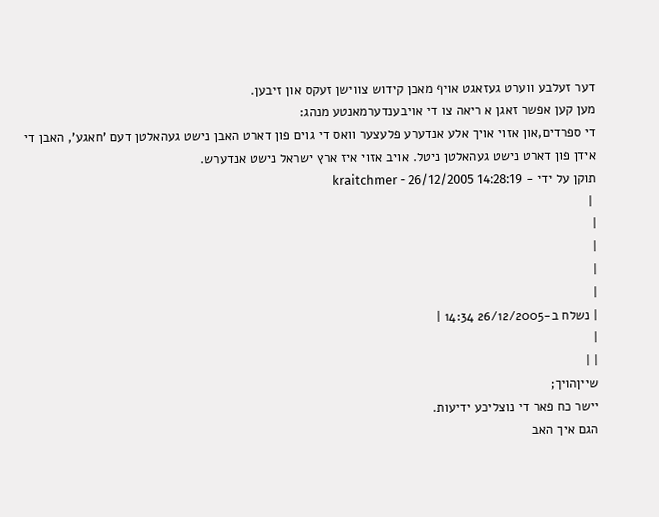דער זעלבע ווערט געזאגט אויף מאכן קידוש צווישן זעקס און זיבען.
מען קען אפשר זאגן א ריאה צו די אויבענדערמאנטע מנהג:
די ספרדים,און אזוי אויך אלע אנדערע פלעצער וואס די גוים פון דארט האבן נישט געהאלטן דעם 'חאגע', האבן די אידן פון דארט נישט געהאלטן ניטל. אויב אזוי איז ארץ ישראל נישט אנדערש.
תוקן על ידי - kraitchmer - 26/12/2005 14:28:19
 |
|
|
|
|
| נשלח ב-26/12/2005 14:34 |
|
| |
שייןהויך;
יישר כח פאר די נוצליכע ידיעות.
הגם איך האב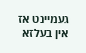געמיינט אז אין בעלזא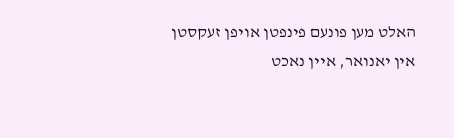האלט מען פונעם פינפטן אויפן זעקסטן אין יאנואר, איין נאכט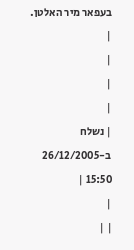בעפאר מיר האלטן.
|
|
|
|
| נשלח ב-26/12/2005 15:50 |
|
| |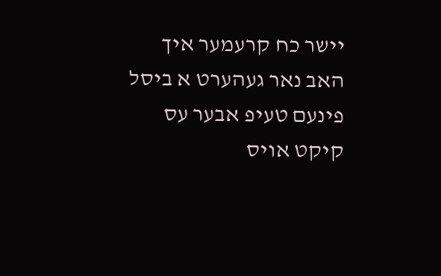יישר כח קרעמער איך האב נאר געהערט א ביסל פינעם טעיפ אבער עס קיקט אויס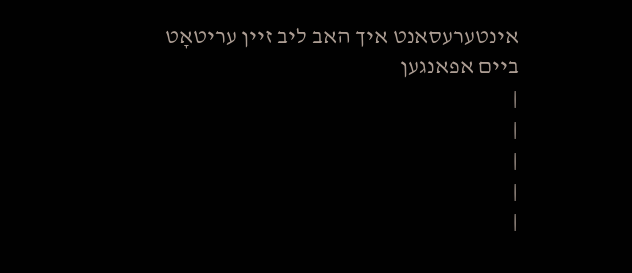אינטערעסאנט איך האב ליב זיין עריטאָט ביים אפאנגען
|
|
|
|
|